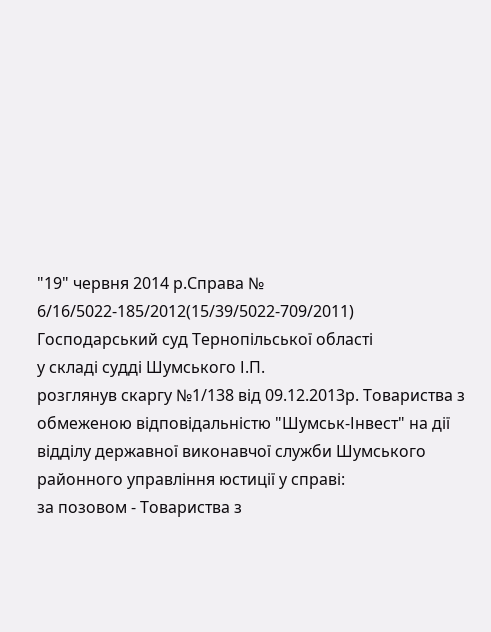"19" червня 2014 р.Справа № 6/16/5022-185/2012(15/39/5022-709/2011)
Господарський суд Тернопільської області
у складі судді Шумського І.П.
розглянув скаргу №1/138 від 09.12.2013р. Товариства з обмеженою відповідальністю "Шумськ-Інвест" на дії відділу державної виконавчої служби Шумського районного управління юстиції у справі:
за позовом - Товариства з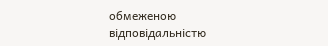обмеженою відповідальністю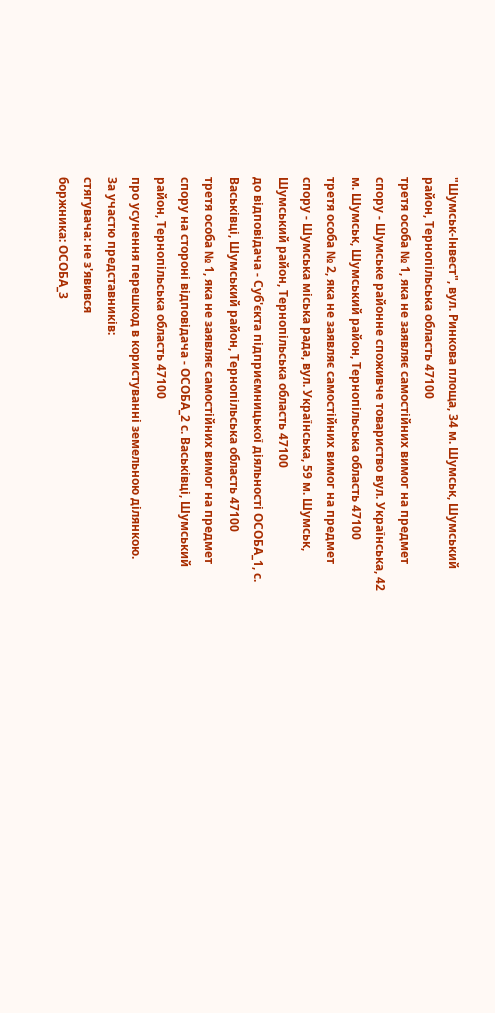"Шумськ-Інвест", вул. Ринкова площа, 34 м. Шумськ, Шумський район, Тернопільська область 47100
третя особа № 1, яка не заявляє самостійних вимог на предмет спору - Шумське районне споживче товариство вул. Українська, 42 м. Шумськ, Шумський район, Тернопільська область 47100
третя особа № 2, яка не заявляє самостійних вимог на предмет спору - Шумська міська рада, вул. Українська, 59 м. Шумськ, Шумський район, Тернопільська область 47100
до відповідача - Суб'єкта підприємницької діяльності ОСОБА_1, с. Васьківці, Шумський район, Тернопільська область 47100
третя особа № 1, яка не заявляє самостійних вимог на предмет спору на стороні відповідача - ОСОБА_2 с. Васьківці, Шумський район, Тернопільська область 47100
про усунення перешкод в користуванні земельною ділянкою.
За участю представників:
стягувача: не з'явився
боржника: ОСОБА_3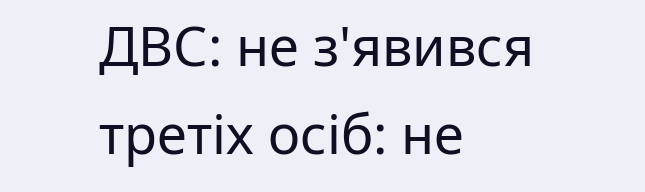ДВС: не з'явився
третіх осіб: не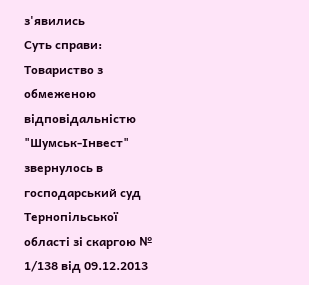з'явились
Суть справи:
Товариство з обмеженою відповідальністю "Шумськ-Інвест" звернулось в господарський суд Тернопільської області зі скаргою № 1/138 від 09.12.2013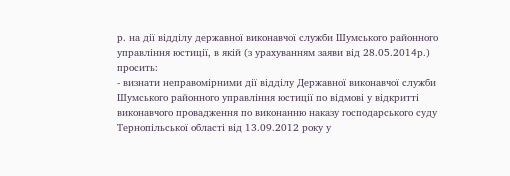р. на дії відділу державної виконавчої служби Шумського районного управління юстиції, в якій (з урахуванням заяви від 28.05.2014р.) просить:
- визнати неправомірними дії відділу Державної виконавчої служби Шумського районного управління юстиції по відмові у відкритті виконавчого провадження по виконанню наказу господарського суду Тернопільської області від 13.09.2012 року у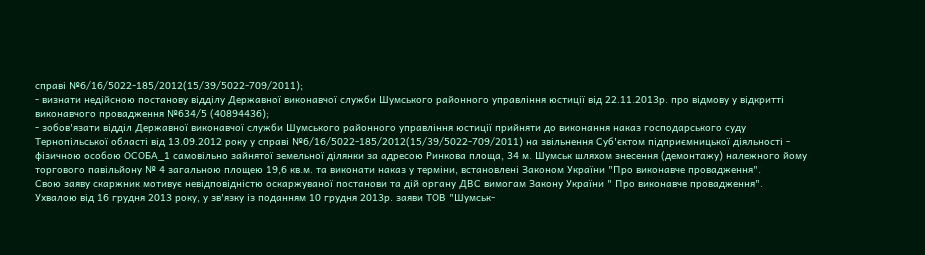справі №6/16/5022-185/2012(15/39/5022-709/2011);
- визнати недійсною постанову відділу Державної виконавчої служби Шумського районного управління юстиції від 22.11.2013р. про відмову у відкритті виконавчого провадження №634/5 (40894436);
- зобов'язати відділ Державної виконавчої служби Шумського районного управління юстиції прийняти до виконання наказ господарського суду Тернопільської області від 13.09.2012 року у справі №6/16/5022-185/2012(15/39/5022-709/2011) на звільнення Суб'єктом підприємницької діяльності - фізичною особою ОСОБА_1 самовільно зайнятої земельної ділянки за адресою Ринкова площа, 34 м. Шумськ шляхом знесення (демонтажу) належного йому торгового павільйону № 4 загальною площею 19,6 кв.м. та виконати наказ у терміни, встановлені Законом України "Про виконавче провадження".
Свою заяву скаржник мотивує невідповідністю оскаржуваної постанови та дій органу ДВС вимогам Закону України " Про виконавче провадження".
Ухвалою від 16 грудня 2013 року, у зв'язку із поданням 10 грудня 2013р. заяви ТОВ "Шумськ-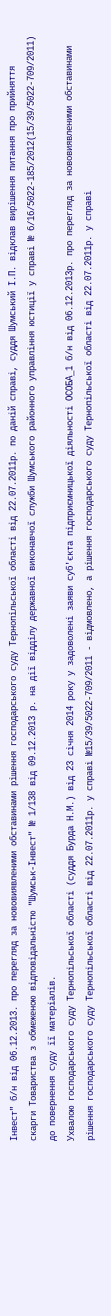Інвест" б/н від 06.12.2013. про перегляд за нововиявленими обставинами рішення господарського суду Тернопільської області від 22.07.2011р. по даній справі, суддя Шумський І.П. відклав вирішення питання про прийняття скарги Товариства з обмеженою відповідальністю "Шумськ-Інвест" № 1/138 від 09.12.2013 р. на дії відділу державної виконавчої служби Шумського районного управління юстиції у справі № 6/16/5022-185/2012(15/39/5022-709/2011) до повернення суду її матеріалів.
Ухвалою господарського суду Тернопільської області (суддя Бурда Н.М.) від 23 січня 2014 року у задоволені заяви суб'єкта підприємницької діяльності ОСОБА_1 б/н від 06.12.2013р. про перегляд за нововиявленими обставинами рішення господарського суду Тернопільської області від 22.07.2011р. у справі №15/39/5022-709/2011 - відмовлено, а рішення господарського суду Тернопільської області від 22.07.2011р. у справі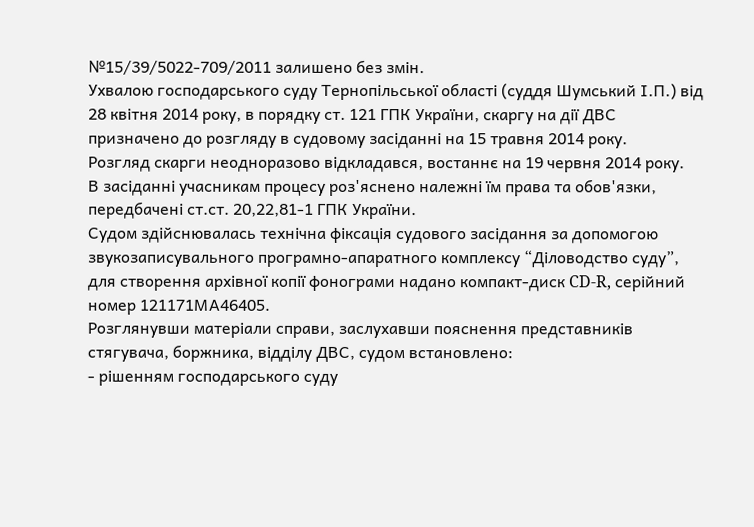№15/39/5022-709/2011 залишено без змін.
Ухвалою господарського суду Тернопільської області (суддя Шумський І.П.) від 28 квітня 2014 року, в порядку ст. 121 ГПК України, скаргу на дії ДВС призначено до розгляду в судовому засіданні на 15 травня 2014 року.
Розгляд скарги неодноразово відкладався, востаннє на 19 червня 2014 року.
В засіданні учасникам процесу роз'яснено належні їм права та обов'язки, передбачені ст.ст. 20,22,81-1 ГПК України.
Судом здійснювалась технічна фіксація судового засідання за допомогою звукозаписувального програмно-апаратного комплексу “Діловодство суду”, для створення архівної копії фонограми надано компакт-диск CD-R, серійний номер 121171МА46405.
Розглянувши матеріали справи, заслухавши пояснення представників стягувача, боржника, відділу ДВС, судом встановлено:
- рішенням господарського суду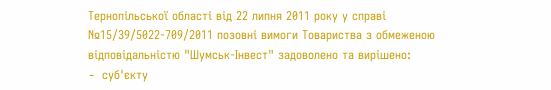Тернопільської області від 22 липня 2011 року у справі №15/39/5022-709/2011 позовні вимоги Товариства з обмеженою відповідальністю "Шумськ-Інвест" задоволено та вирішено:
- cуб'єкту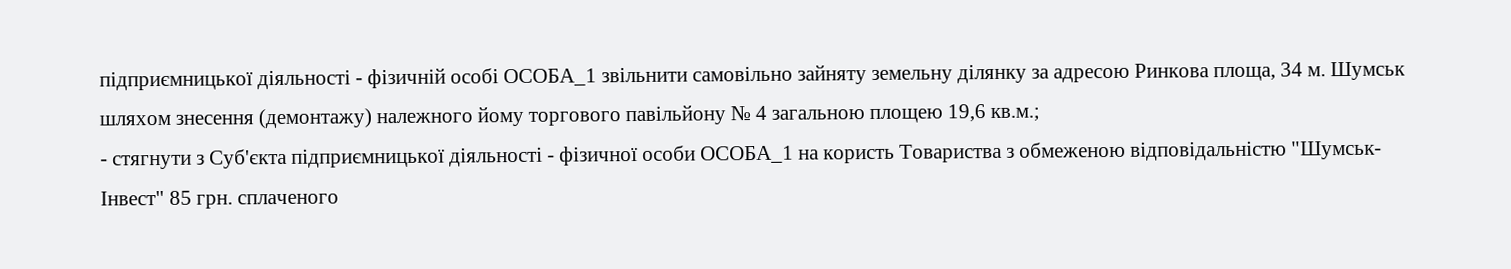підприємницької діяльності - фізичній особі ОСОБА_1 звільнити самовільно зайняту земельну ділянку за адресою Ринкова площа, 34 м. Шумськ шляхом знесення (демонтажу) належного йому торгового павільйону № 4 загальною площею 19,6 кв.м.;
- стягнути з Суб'єкта підприємницької діяльності - фізичної особи ОСОБА_1 на користь Товариства з обмеженою відповідальністю "Шумськ-Інвест" 85 грн. сплаченого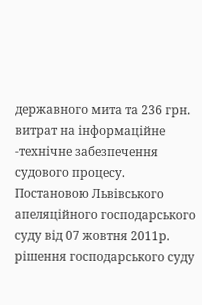державного мита та 236 грн. витрат на інформаційне -технічне забезпечення судового процесу.
Постановою Львівського апеляційного господарського суду від 07 жовтня 2011р. рішення господарського суду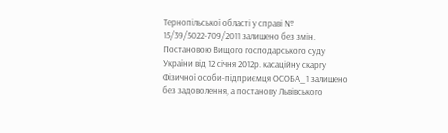Тернопільської області у справі № 15/39/5022-709/2011 залишено без змін.
Постановою Вищого господарського суду України від 12 січня 2012р. касаційну скаргу Фізичної особи-підприємця ОСОБА_1 залишено без задоволення, а постанову Львівського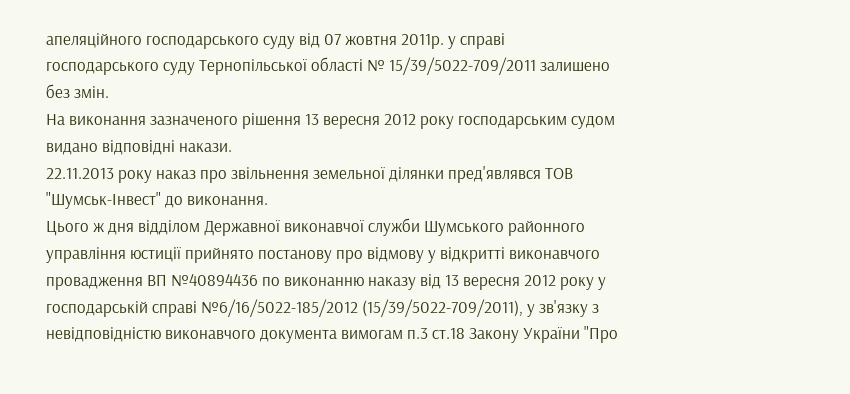апеляційного господарського суду від 07 жовтня 2011р. у справі господарського суду Тернопільської області № 15/39/5022-709/2011 залишено без змін.
На виконання зазначеного рішення 13 вересня 2012 року господарським судом видано відповідні накази.
22.11.2013 року наказ про звільнення земельної ділянки пред'являвся ТОВ "Шумськ-Інвест" до виконання.
Цього ж дня відділом Державної виконавчої служби Шумського районного управління юстиції прийнято постанову про відмову у відкритті виконавчого провадження ВП №40894436 по виконанню наказу від 13 вересня 2012 року у господарській справі №6/16/5022-185/2012 (15/39/5022-709/2011), у зв'язку з невідповідністю виконавчого документа вимогам п.3 ст.18 Закону України "Про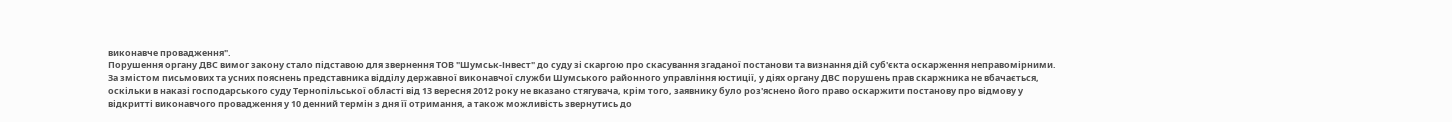виконавче провадження".
Порушення органу ДВС вимог закону стало підставою для звернення ТОВ "Шумськ-Інвест" до суду зі скаргою про скасування згаданої постанови та визнання дій суб'єкта оскарження неправомірними.
За змістом письмових та усних пояснень представника відділу державної виконавчої служби Шумського районного управління юстиції, у діях органу ДВС порушень прав скаржника не вбачається, оскільки в наказі господарського суду Тернопільської області від 13 вересня 2012 року не вказано стягувача, крім того, заявнику було роз'яснено його право оскаржити постанову про відмову у відкритті виконавчого провадження у 10 денний термін з дня її отримання, а також можливість звернутись до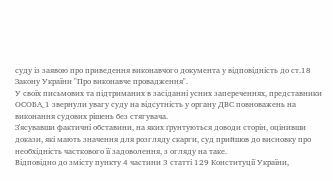суду із заявою про приведення виконавчого документа у відповідність до ст.18 Закону України "Про виконавче провадження".
У своїх письмових та підтриманих в засіданні усних запереченнях, представники ОСОБА_1 звернули увагу суду на відсутність у органу ДВС повноважень на виконання судових рішень без стягувача.
З'ясувавши фактичні обставини, на яких ґрунтуються доводи сторін, оцінивши докази, які мають значення для розгляду скарги, суд прийшов до висновку про необхідність часткового її задоволення, з огляду на таке.
Відповідно до змісту пункту 4 частини 3 статті 129 Конституції України,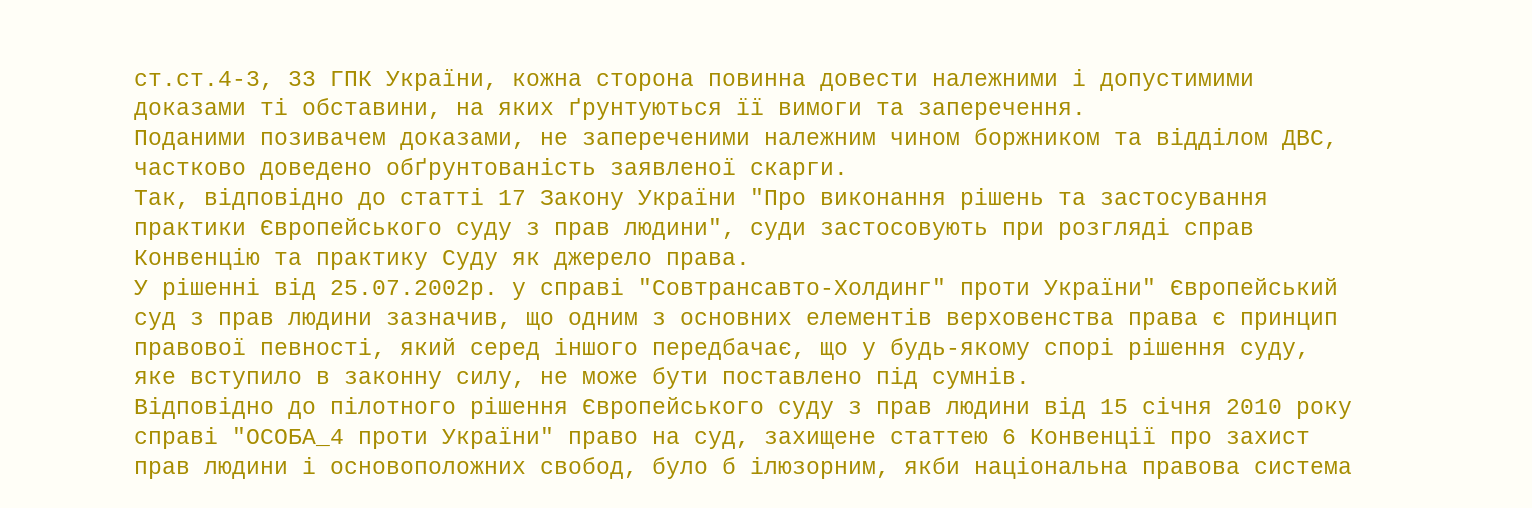ст.ст.4-3, 33 ГПК України, кожна сторона повинна довести належними і допустимими доказами ті обставини, на яких ґрунтуються її вимоги та заперечення.
Поданими позивачем доказами, не запереченими належним чином боржником та відділом ДВС, частково доведено обґрунтованість заявленої скарги.
Так, відповідно до статті 17 Закону України "Про виконання рішень та застосування практики Європейського суду з прав людини", суди застосовують при розгляді справ Конвенцію та практику Суду як джерело права.
У рішенні від 25.07.2002р. у справі "Совтрансавто-Холдинг" проти України" Європейський суд з прав людини зазначив, що одним з основних елементів верховенства права є принцип правової певності, який серед іншого передбачає, що у будь-якому спорі рішення суду, яке вступило в законну силу, не може бути поставлено під сумнів.
Відповідно до пілотного рішення Європейського суду з прав людини від 15 січня 2010 року справі "ОСОБА_4 проти України" право на суд, захищене статтею 6 Конвенції про захист прав людини і основоположних свобод, було б ілюзорним, якби національна правова система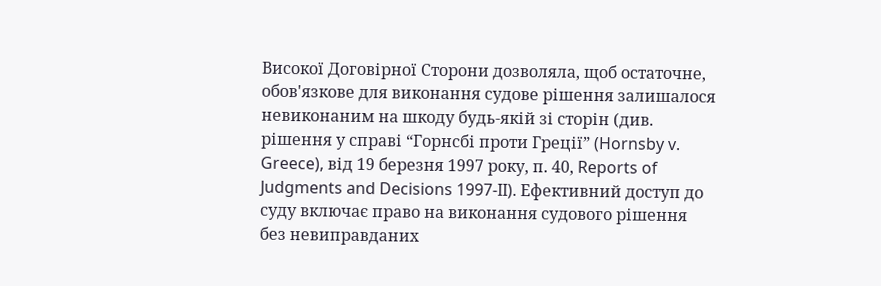Високої Договірної Сторони дозволяла, щоб остаточне, обов'язкове для виконання судове рішення залишалося невиконаним на шкоду будь-якій зі сторін (див. рішення у справі “Горнсбі проти Греції” (Hornsby v. Greece), від 19 березня 1997 року, п. 40, Reports of Judgments and Decisions 1997-II). Ефективний доступ до суду включає право на виконання судового рішення без невиправданих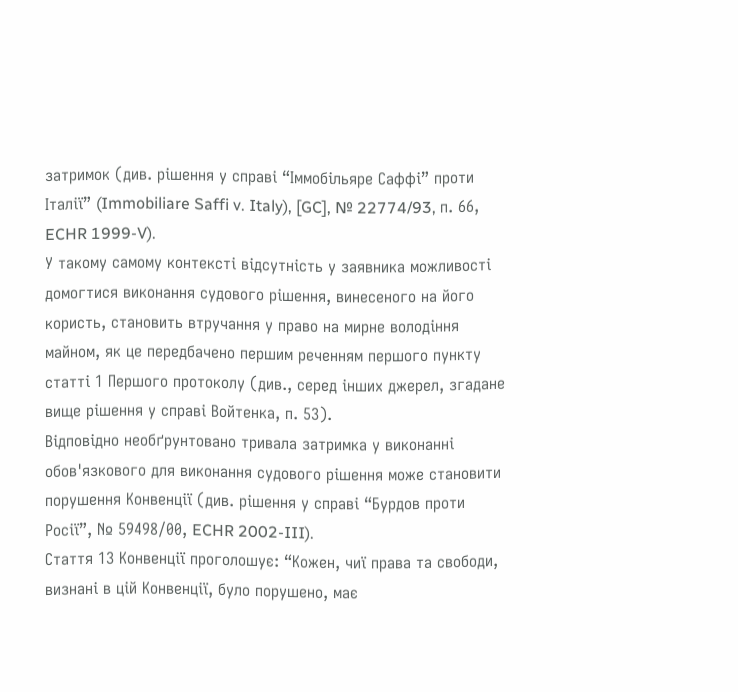затримок (див. рішення у справі “Іммобільяре Саффі” проти Італії” (Immobiliare Saffi v. Italy), [GC], № 22774/93, п. 66, ECHR 1999-V).
У такому самому контексті відсутність у заявника можливості домогтися виконання судового рішення, винесеного на його користь, становить втручання у право на мирне володіння майном, як це передбачено першим реченням першого пункту статті 1 Першого протоколу (див., серед інших джерел, згадане вище рішення у справі Войтенка, п. 53).
Відповідно необґрунтовано тривала затримка у виконанні обов'язкового для виконання судового рішення може становити порушення Конвенції (див. рішення у справі “Бурдов проти Росії”, № 59498/00, ECHR 2002-III).
Стаття 13 Конвенції проголошує: “Кожен, чиї права та свободи, визнані в цій Конвенції, було порушено, має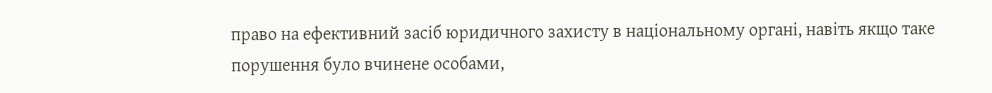право на ефективний засіб юридичного захисту в національному органі, навіть якщо таке порушення було вчинене особами,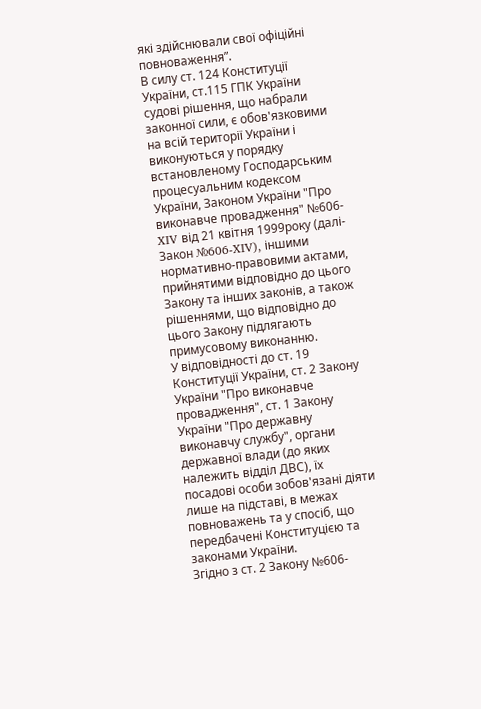які здійснювали свої офіційні повноваження”.
В силу ст. 124 Конституції України, ст.115 ГПК України судові рішення, що набрали законної сили, є обов'язковими на всій території України і виконуються у порядку встановленому Господарським процесуальним кодексом України, Законом України "Про виконавче провадження" №606-XIV від 21 квітня 1999року (далі-Закон №606-XIV), іншими нормативно-правовими актами, прийнятими відповідно до цього Закону та інших законів, а також рішеннями, що відповідно до цього Закону підлягають примусовому виконанню.
У відповідності до ст. 19 Конституції України, ст. 2 Закону України "Про виконавче провадження", ст. 1 Закону України "Про державну виконавчу службу", органи державної влади (до яких належить відділ ДВС), їх посадові особи зобов'язані діяти лише на підставі, в межах повноважень та у спосіб, що передбачені Конституцією та законами України.
Згідно з ст. 2 Закону №606-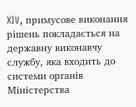XIV, примусове виконання рішень покладається на державну виконавчу службу, яка входить до системи органів Міністерства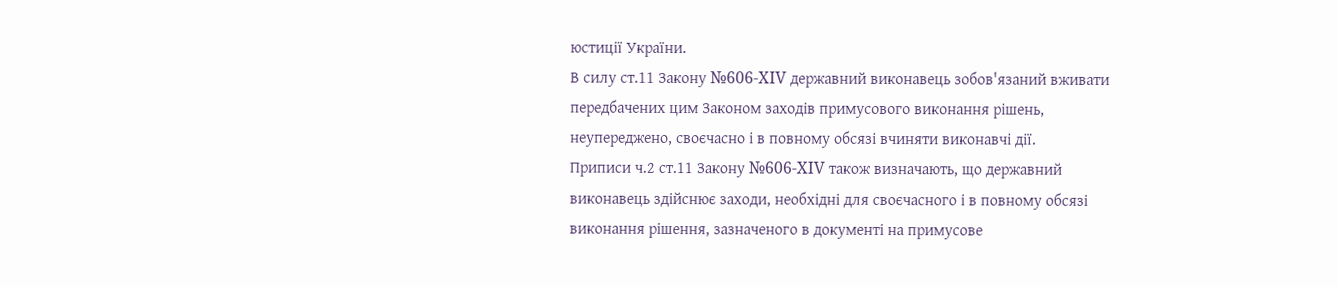юстиції України.
В силу ст.11 Закону №606-XIV державний виконавець зобов'язаний вживати передбачених цим Законом заходів примусового виконання рішень, неупереджено, своєчасно і в повному обсязі вчиняти виконавчі дії.
Приписи ч.2 ст.11 Закону №606-XIV також визначають, що державний виконавець здійснює заходи, необхідні для своєчасного і в повному обсязі виконання рішення, зазначеного в документі на примусове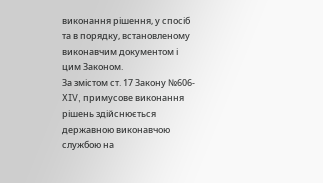виконання рішення, у спосіб та в порядку, встановленому виконавчим документом і цим Законом.
За змістом ст. 17 Закону №606-XIV, примусове виконання рішень здійснюється державною виконавчою службою на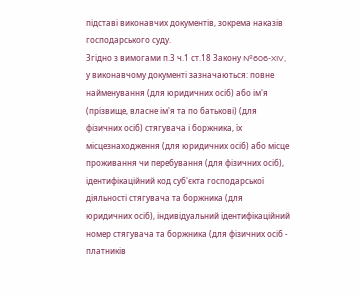підставі виконавчих документів, зокрема наказів господарського суду.
Згідно з вимогами п.3 ч.1 ст.18 Закону №606-XIV, у виконавчому документі зазначаються: повне найменування (для юридичних осіб) або ім'я (прізвище, власне ім'я та по батькові) (для фізичних осіб) стягувача і боржника, їх місцезнаходження (для юридичних осіб) або місце проживання чи перебування (для фізичних осіб), ідентифікаційний код суб'єкта господарської діяльності стягувача та боржника (для юридичних осіб), індивідуальний ідентифікаційний номер стягувача та боржника (для фізичних осіб - платників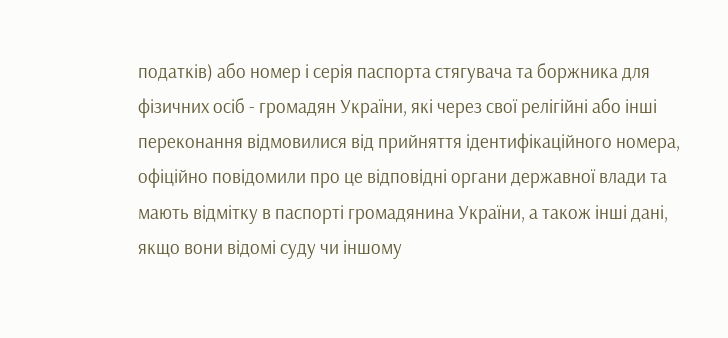податків) або номер і серія паспорта стягувача та боржника для фізичних осіб - громадян України, які через свої релігійні або інші переконання відмовилися від прийняття ідентифікаційного номера, офіційно повідомили про це відповідні органи державної влади та мають відмітку в паспорті громадянина України, а також інші дані, якщо вони відомі суду чи іншому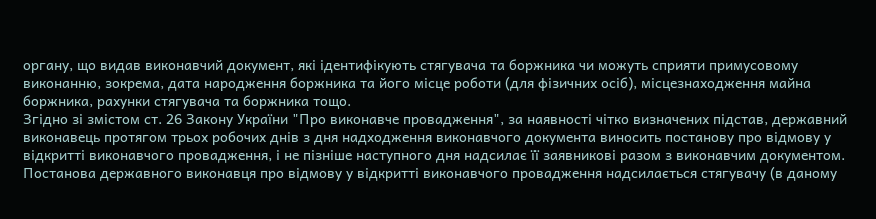органу, що видав виконавчий документ, які ідентифікують стягувача та боржника чи можуть сприяти примусовому виконанню, зокрема, дата народження боржника та його місце роботи (для фізичних осіб), місцезнаходження майна боржника, рахунки стягувача та боржника тощо.
Згідно зі змістом ст. 26 Закону України "Про виконавче провадження", за наявності чітко визначених підстав, державний виконавець протягом трьох робочих днів з дня надходження виконавчого документа виносить постанову про відмову у відкритті виконавчого провадження, і не пізніше наступного дня надсилає її заявникові разом з виконавчим документом.
Постанова державного виконавця про відмову у відкритті виконавчого провадження надсилається стягувачу (в даному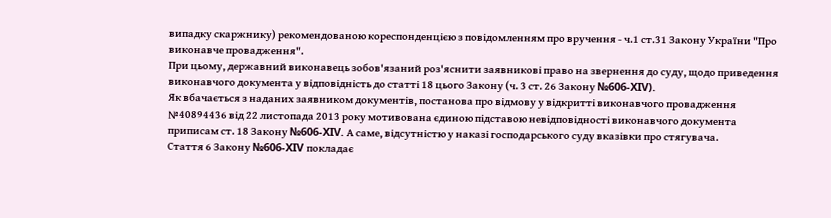випадку скаржнику) рекомендованою кореспонденцією з повідомленням про вручення - ч.1 ст.31 Закону України "Про виконавче провадження".
При цьому, державний виконавець зобов'язаний роз'яснити заявникові право на звернення до суду, щодо приведення виконавчого документа у відповідність до статті 18 цього Закону (ч. 3 ст. 26 Закону №606-XIV).
Як вбачається з наданих заявником документів, постанова про відмову у відкритті виконавчого провадження №40894436 від 22 листопада 2013 року мотивована єдиною підставою невідповідності виконавчого документа приписам ст. 18 Закону №606-XIV. А саме, відсутністю у наказі господарського суду вказівки про стягувача.
Стаття 6 Закону №606-XIV покладає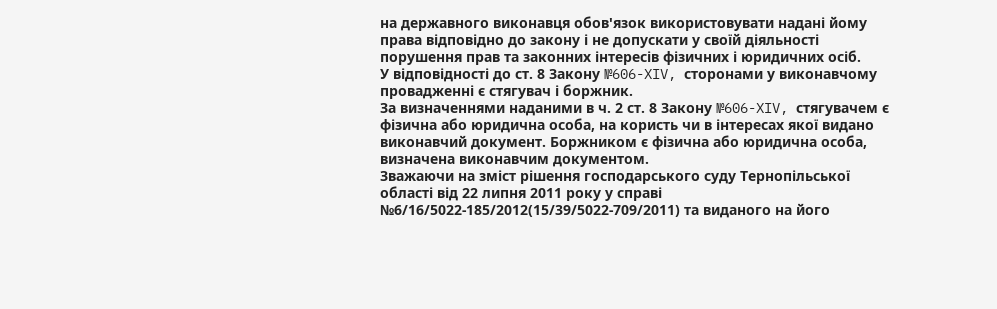на державного виконавця обов'язок використовувати надані йому права відповідно до закону і не допускати у своїй діяльності порушення прав та законних інтересів фізичних і юридичних осіб.
У відповідності до ст. 8 Закону №606-XIV, сторонами у виконавчому провадженні є стягувач і боржник.
За визначеннями наданими в ч. 2 ст. 8 Закону №606-XIV, стягувачем є фізична або юридична особа, на користь чи в інтересах якої видано виконавчий документ. Боржником є фізична або юридична особа, визначена виконавчим документом.
Зважаючи на зміст рішення господарського суду Тернопільської області від 22 липня 2011 року у справі №6/16/5022-185/2012(15/39/5022-709/2011) та виданого на його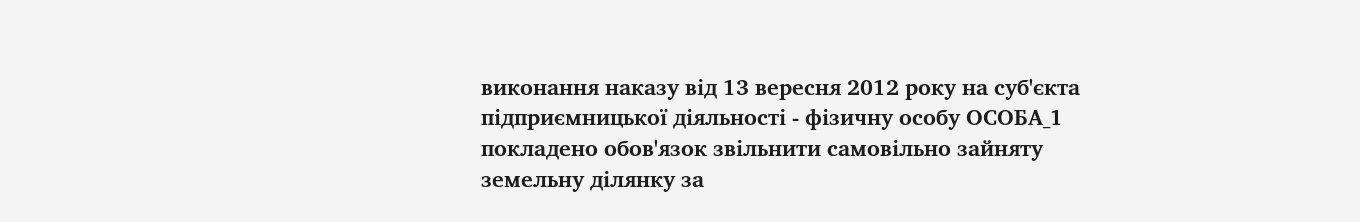виконання наказу від 13 вересня 2012 року на суб'єкта підприємницької діяльності - фізичну особу ОСОБА_1 покладено обов'язок звільнити самовільно зайняту земельну ділянку за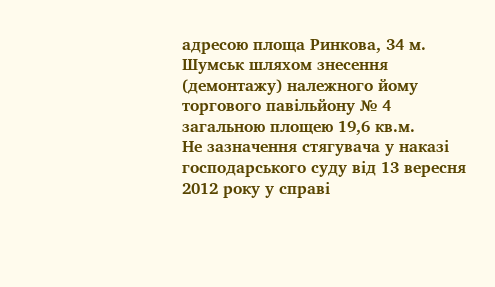адресою площа Ринкова, 34 м. Шумськ шляхом знесення (демонтажу) належного йому торгового павільйону № 4 загальною площею 19,6 кв.м.
Не зазначення стягувача у наказі господарського суду від 13 вересня 2012 року у справі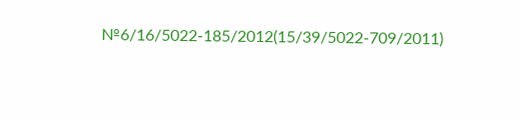№6/16/5022-185/2012(15/39/5022-709/2011)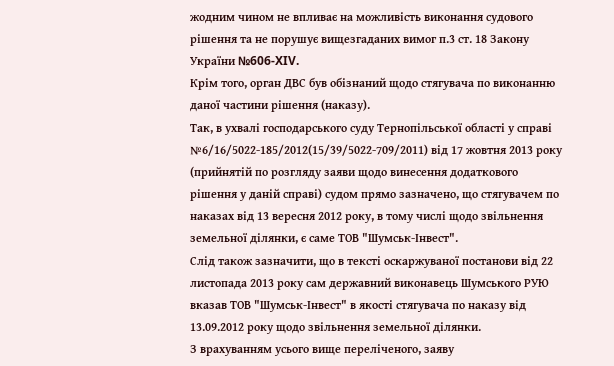жодним чином не впливає на можливість виконання судового рішення та не порушує вищезгаданих вимог п.3 ст. 18 Закону України №606-XIV.
Крім того, орган ДВС був обізнаний щодо стягувача по виконанню даної частини рішення (наказу).
Так, в ухвалі господарського суду Тернопільської області у справі №6/16/5022-185/2012(15/39/5022-709/2011) від 17 жовтня 2013 року (прийнятій по розгляду заяви щодо винесення додаткового рішення у даній справі) судом прямо зазначено, що стягувачем по наказах від 13 вересня 2012 року, в тому числі щодо звільнення земельної ділянки, є саме ТОВ "Шумськ-Інвест".
Слід також зазначити, що в тексті оскаржуваної постанови від 22 листопада 2013 року сам державний виконавець Шумського РУЮ вказав ТОВ "Шумськ-Інвест" в якості стягувача по наказу від 13.09.2012 року щодо звільнення земельної ділянки.
З врахуванням усього вище переліченого, заяву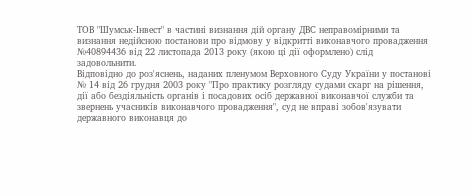ТОВ "Шумськ-Інвест" в частині визнання дій органу ДВС неправомірними та визнання недійсною постанови про відмову у відкритті виконавчого провадження №40894436 від 22 листопада 2013 року (якою ці дії оформлено) слід задовольнити.
Відповідно до роз'яснень, наданих пленумом Верховного Суду України у постанові № 14 від 26 грудня 2003 року "Про практику розгляду судами скарг на рішення, дії або бездіяльність органів і посадових осіб державної виконавчої служби та звернень учасників виконавчого провадження", суд не вправі зобов'язувати державного виконавця до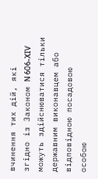вчинення тих дій, які згідно із Законом N 606-XIV можуть здійснюватися тільки державним виконавцем або відповідною посадовою особою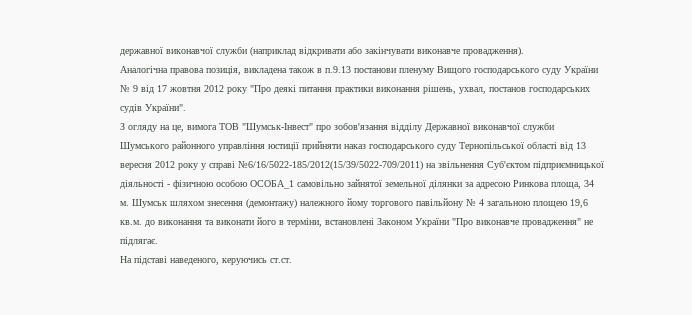державної виконавчої служби (наприклад відкривати або закінчувати виконавче провадження).
Аналогічна правова позиція, викладена також в п.9.13 постанови пленуму Вищого господарського суду України № 9 від 17 жовтня 2012 року "Про деякі питання практики виконання рішень, ухвал, постанов господарських судів України".
З огляду на це, вимога ТОВ "Шумськ-Інвест" про зобов'язання відділу Державної виконавчої служби Шумського районного управління юстиції прийняти наказ господарського суду Тернопільської області від 13 вересня 2012 року у справі №6/16/5022-185/2012(15/39/5022-709/2011) на звільнення Суб'єктом підприємницької діяльності - фізичною особою ОСОБА_1 самовільно зайнятої земельної ділянки за адресою Ринкова площа, 34 м. Шумськ шляхом знесення (демонтажу) належного йому торгового павільйону № 4 загальною площею 19,6 кв.м. до виконання та виконати його в терміни, встановлені Законом України "Про виконавче провадження" не підлягає.
На підставі наведеного, керуючись ст.ст.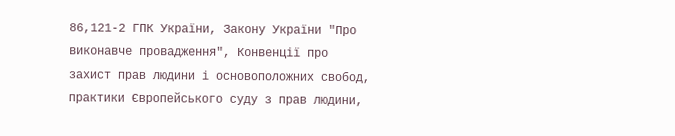86,121-2 ГПК України, Закону України "Про виконавче провадження", Конвенції про захист прав людини і основоположних свобод, практики Європейського суду з прав людини,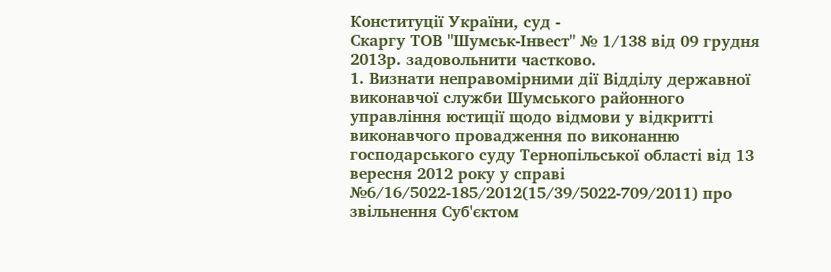Конституції України, суд -
Скаргу ТОВ "Шумськ-Інвест" № 1/138 від 09 грудня 2013р. задовольнити частково.
1. Визнати неправомірними дії Відділу державної виконавчої служби Шумського районного управління юстиції щодо відмови у відкритті виконавчого провадження по виконанню господарського суду Тернопільської області від 13 вересня 2012 року у справі №6/16/5022-185/2012(15/39/5022-709/2011) про звільнення Суб'єктом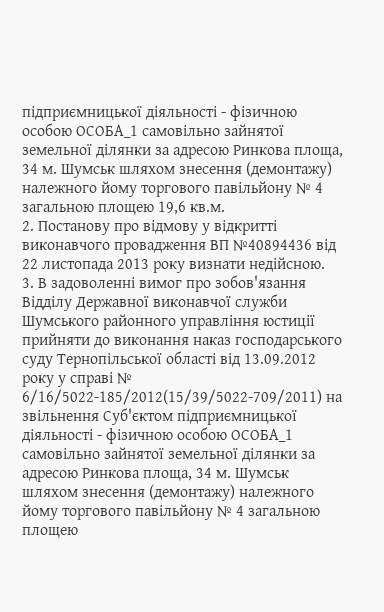підприємницької діяльності - фізичною особою ОСОБА_1 самовільно зайнятої земельної ділянки за адресою Ринкова площа, 34 м. Шумськ шляхом знесення (демонтажу) належного йому торгового павільйону № 4 загальною площею 19,6 кв.м.
2. Постанову про відмову у відкритті виконавчого провадження ВП №40894436 від 22 листопада 2013 року визнати недійсною.
3. В задоволенні вимог про зобов'язання Відділу Державної виконавчої служби Шумського районного управління юстиції прийняти до виконання наказ господарського суду Тернопільської області від 13.09.2012 року у справі № 6/16/5022-185/2012(15/39/5022-709/2011) на звільнення Суб'єктом підприємницької діяльності - фізичною особою ОСОБА_1 самовільно зайнятої земельної ділянки за адресою Ринкова площа, 34 м. Шумськ шляхом знесення (демонтажу) належного йому торгового павільйону № 4 загальною площею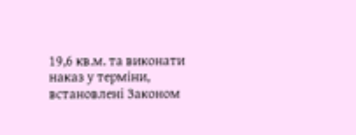19,6 кв.м. та виконати наказ у терміни, встановлені Законом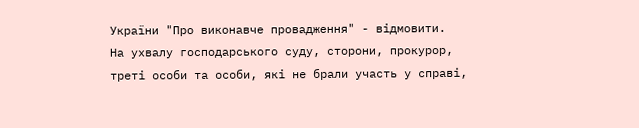України "Про виконавче провадження" - відмовити.
На ухвалу господарського суду, сторони, прокурор, треті особи та особи, які не брали участь у справі,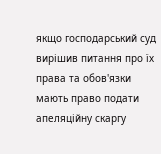якщо господарський суд вирішив питання про їх права та обов'язки мають право подати апеляційну скаргу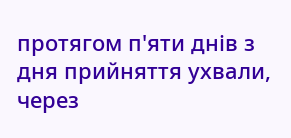протягом п'яти днів з дня прийняття ухвали, через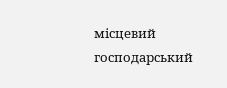місцевий господарський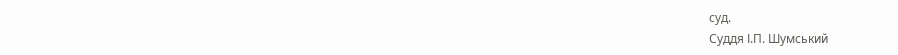суд.
Суддя І.П. Шумський